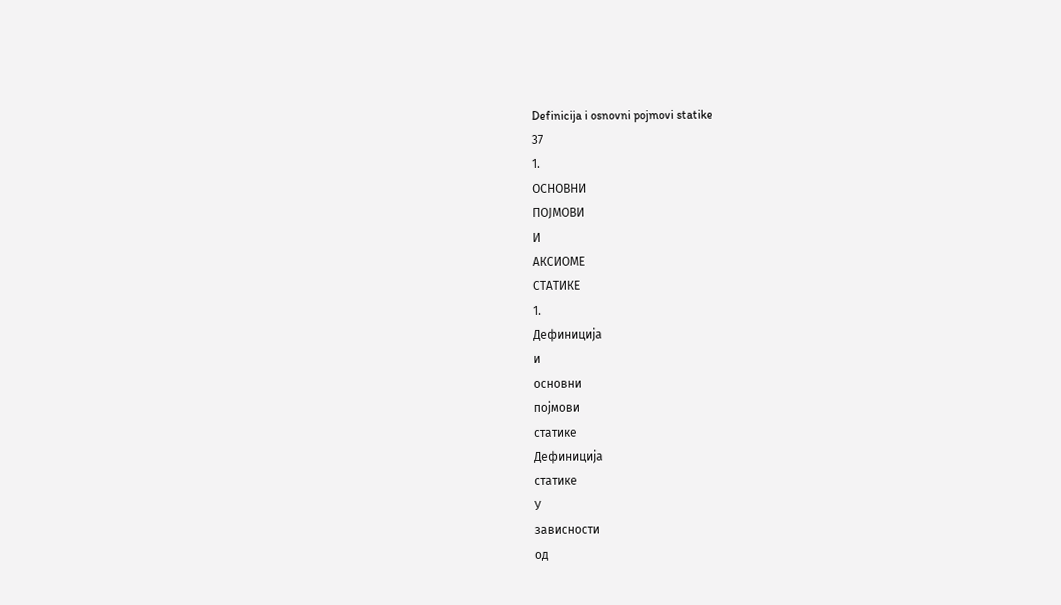Definicija i osnovni pojmovi statike
37
1.
ОСНОВНИ
ПОЈМОВИ
И
АКСИОМЕ
СТАТИКЕ
1.
Дефиниција
и
основни
појмови
статике
Дефиниција
статике
У
зависности
од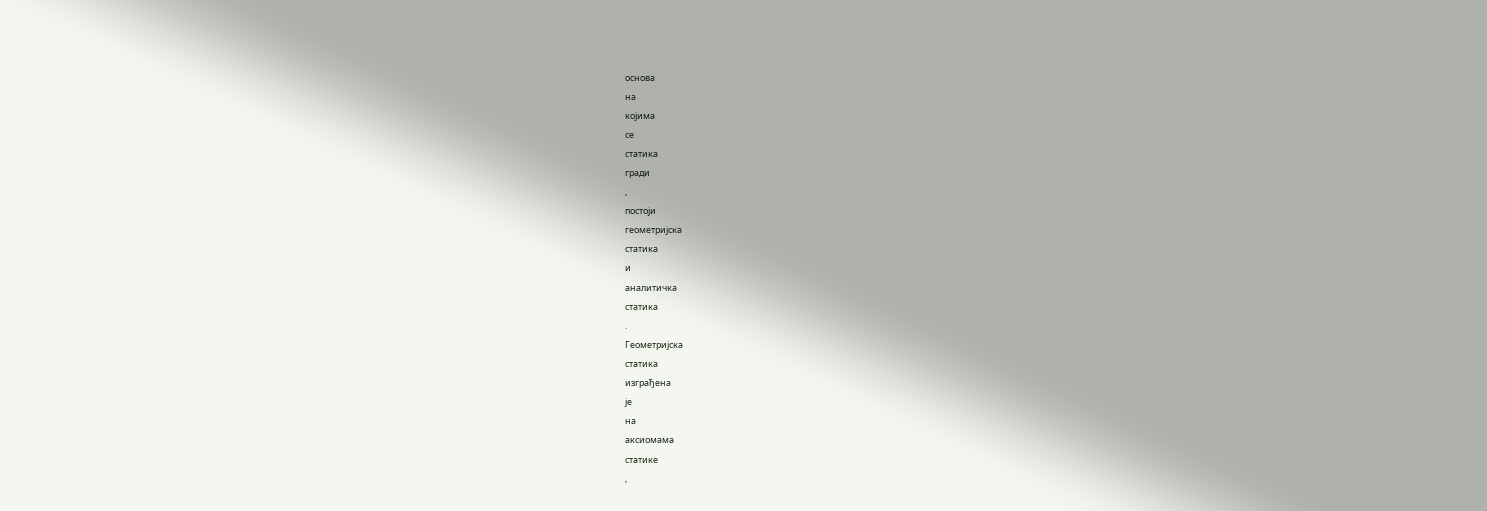основа
на
којима
се
статика
гради
,
постоји
геометријска
статика
и
аналитичка
статика
.
Геометријска
статика
изграђена
је
на
аксиомама
статике
,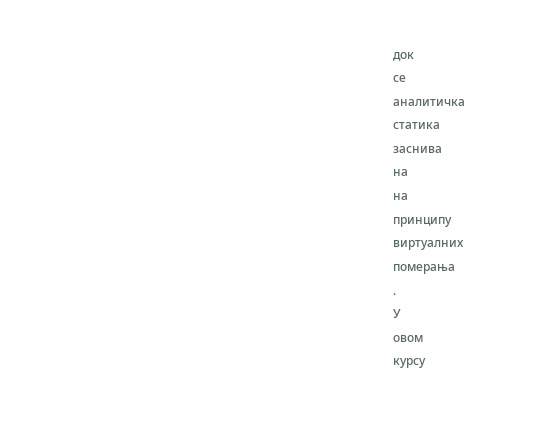док
се
аналитичка
статика
заснива
на
на
принципу
виртуалних
померања
.
У
овом
курсу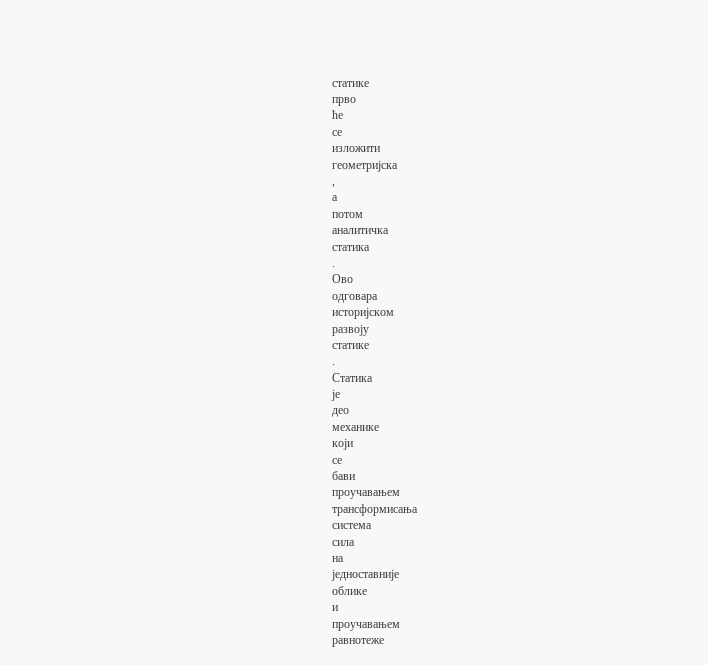статике
прво
ће
се
изложити
геометријска
,
а
потом
аналитичка
статика
.
Ово
одговара
историјском
развоју
статике
.
Статика
је
део
механике
који
се
бави
проучавањем
трансформисања
система
сила
на
једноставније
облике
и
проучавањем
равнотеже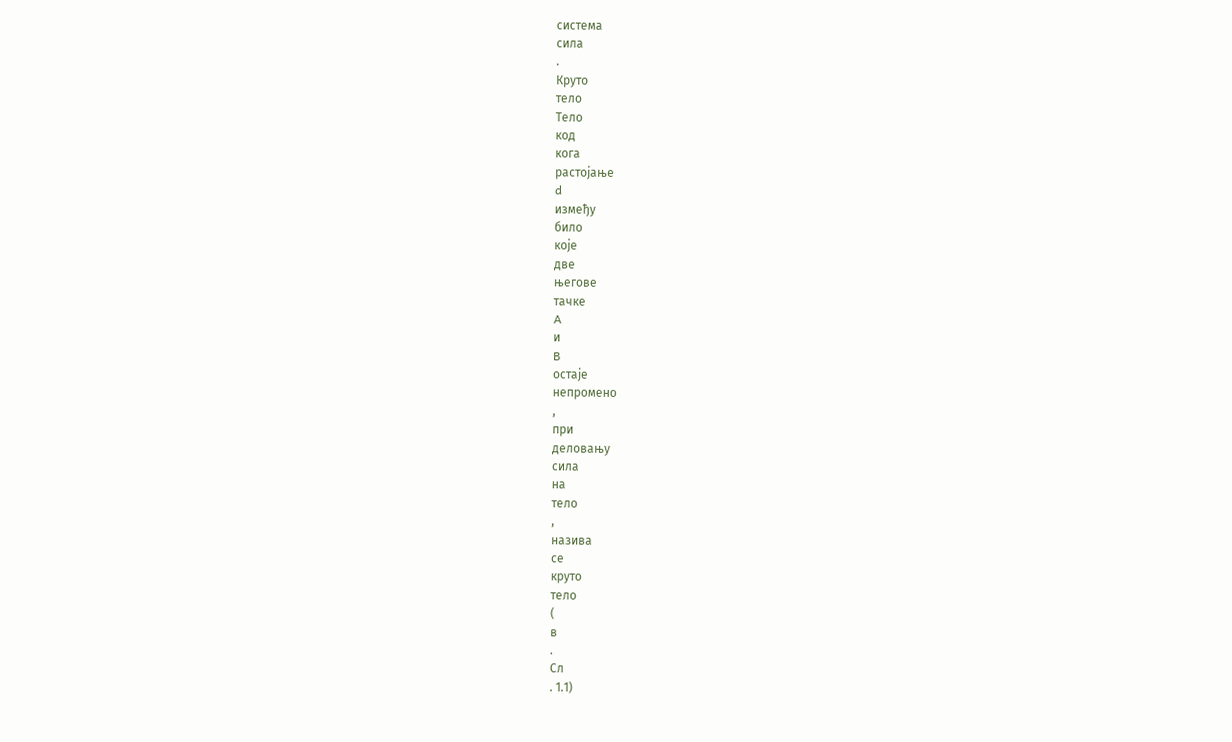система
сила
.
Круто
тело
Тело
код
кога
растојање
d
између
било
које
две
његове
тачке
A
и
B
остаје
непромено
,
при
деловању
сила
на
тело
,
назива
се
круто
тело
(
в
.
Сл
. 1.1)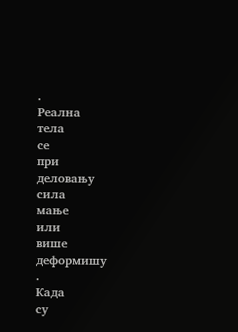.
Реална
тела
се
при
деловању
сила
мање
или
више
деформишу
.
Када
су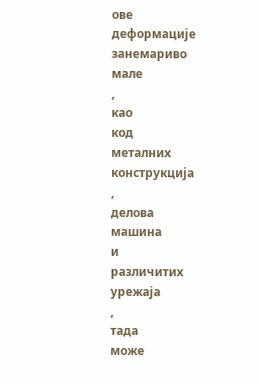ове
деформације
занемариво
мале
,
као
код
металних
конструкција
,
делова
машина
и
различитих
урежаја
,
тада
може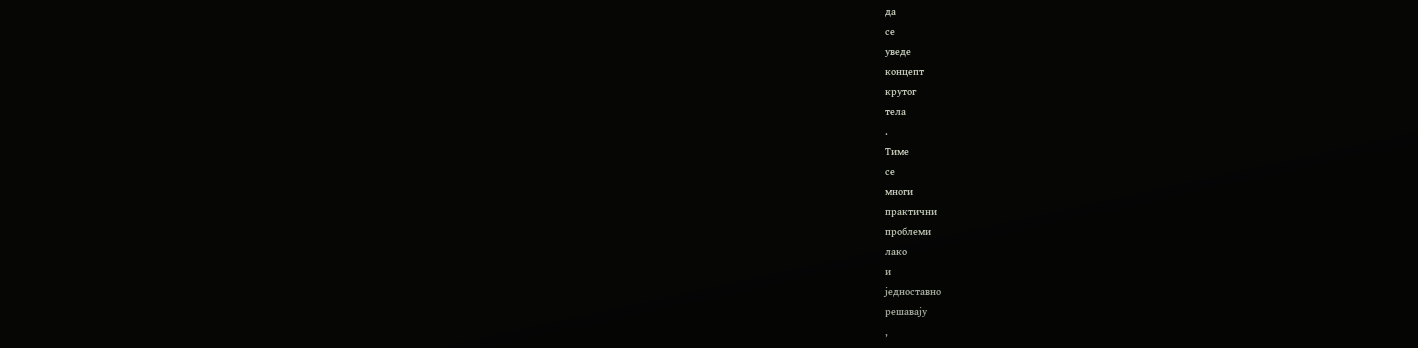да
се
уведе
концепт
крутог
тела
.
Тиме
се
многи
практични
проблеми
лако
и
једноставно
решавају
,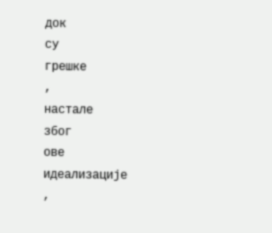док
су
грешке
,
настале
због
ове
идеализације
,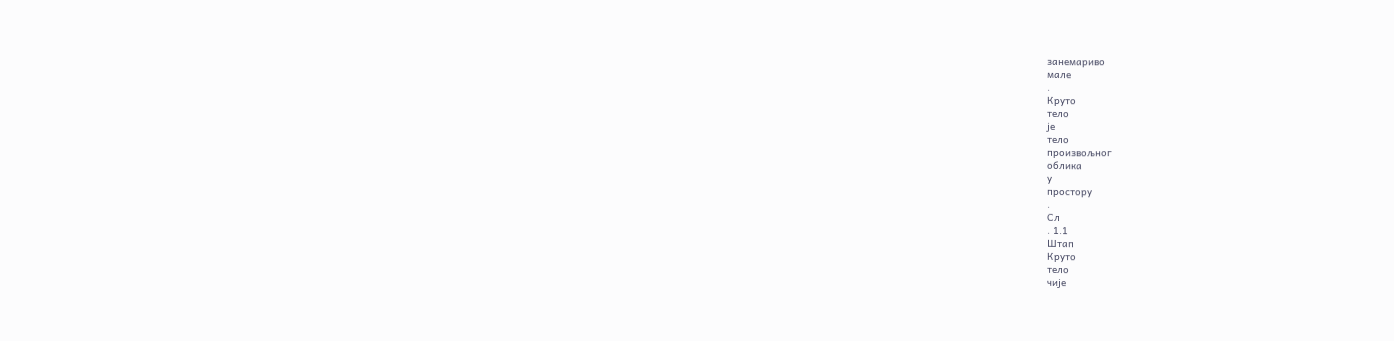занемариво
мале
.
Круто
тело
је
тело
произвољног
облика
у
простору
.
Сл
. 1.1
Штап
Круто
тело
чије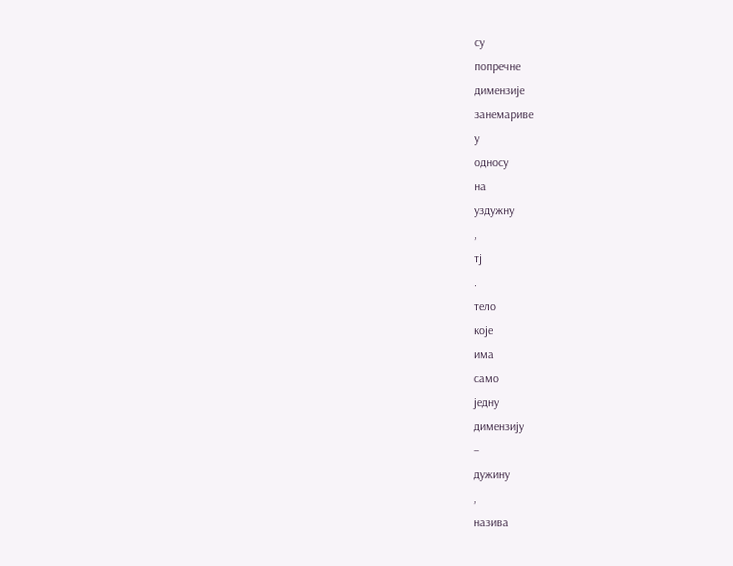су
попречне
димензије
занемариве
у
односу
на
уздужну
,
тј
.
тело
које
има
само
једну
димензију
–
дужину
,
назива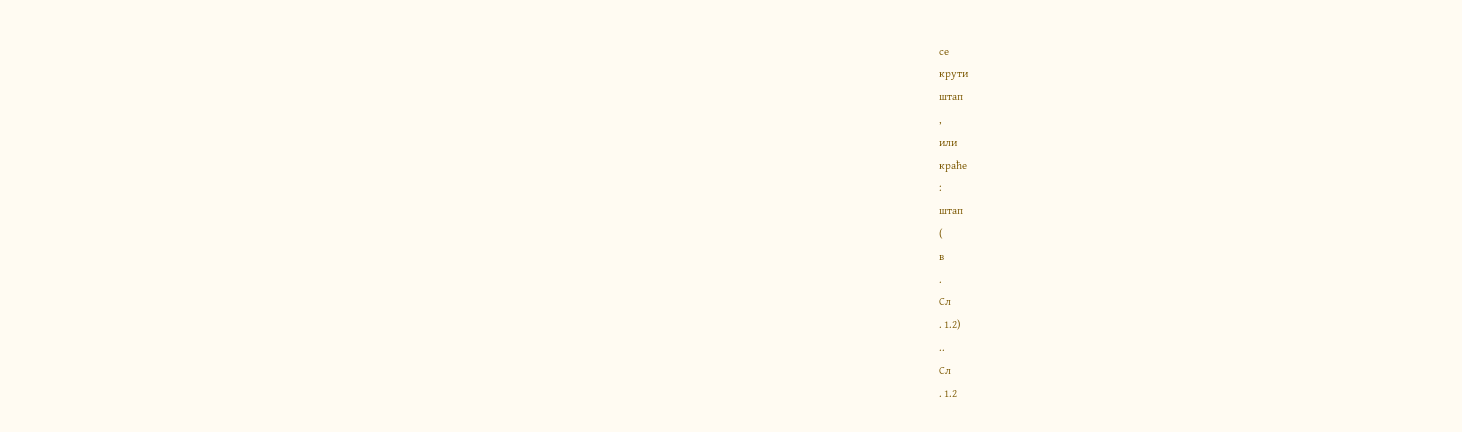се
крути
штап
,
или
краће
:
штап
(
в
.
Сл
. 1.2)
..
Сл
. 1.2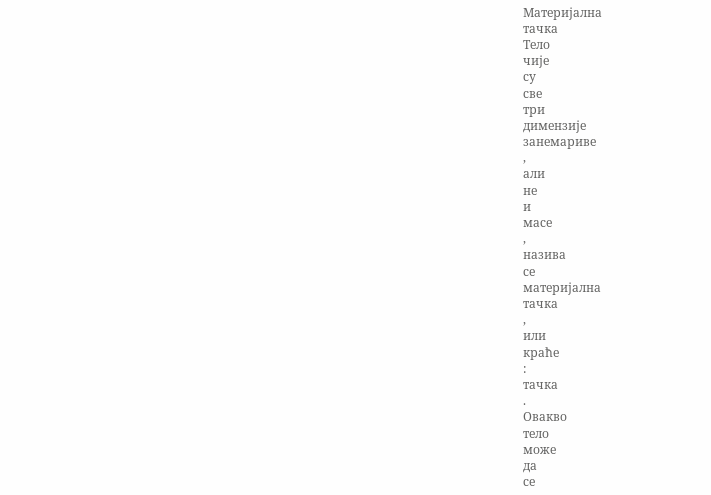Материјална
тачка
Тело
чије
су
све
три
димензије
занемариве
,
али
не
и
масе
,
назива
се
материјална
тачка
,
или
краће
:
тачка
.
Овакво
тело
може
да
се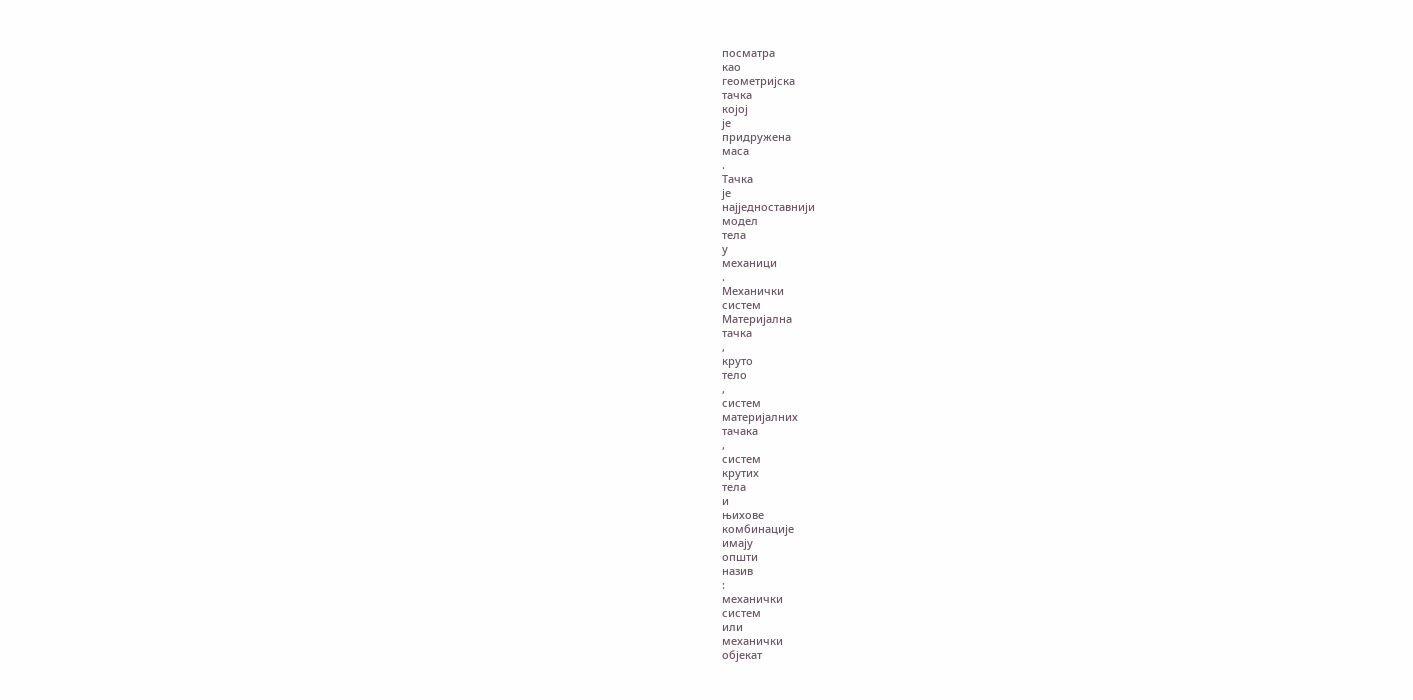посматра
као
геометријска
тачка
којој
је
придружена
маса
.
Тачка
је
најједноставнији
модел
тела
у
механици
.
Механички
систем
Материјална
тачка
,
круто
тело
,
систем
материјалних
тачака
,
систем
крутих
тела
и
њихове
комбинације
имају
општи
назив
:
механички
систем
или
механички
објекат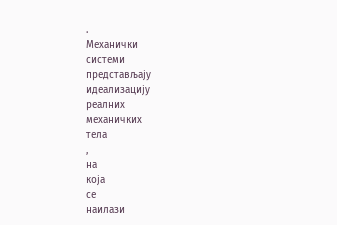.
Механички
системи
представљају
идеализацију
реалних
механичких
тела
,
на
која
се
наилази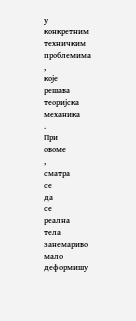у
конкретним
техничким
проблемима
,
које
решава
теоријска
механика
.
При
овоме
,
сматра
се
да
се
реална
тела
занемариво
мало
деформишу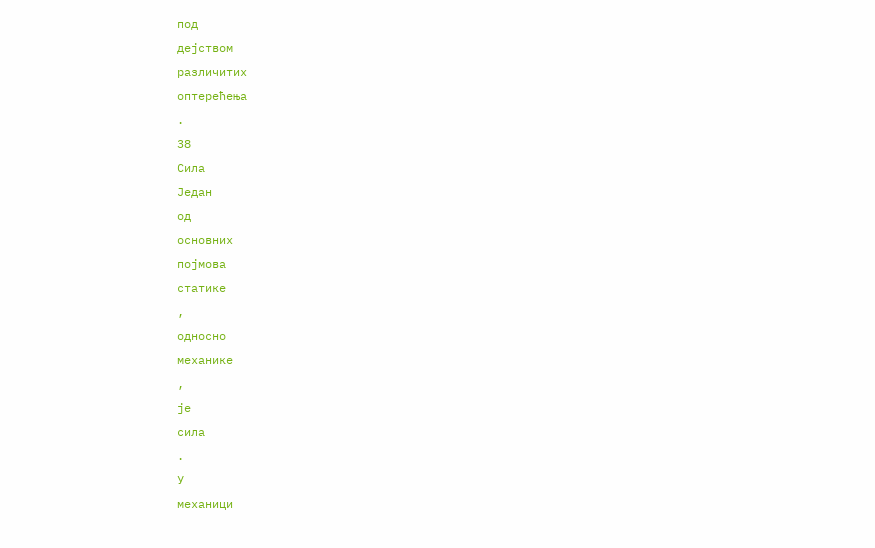под
дејством
различитих
оптерећења
.
38
Сила
Један
од
основних
појмова
статике
,
односно
механике
,
је
сила
.
У
механици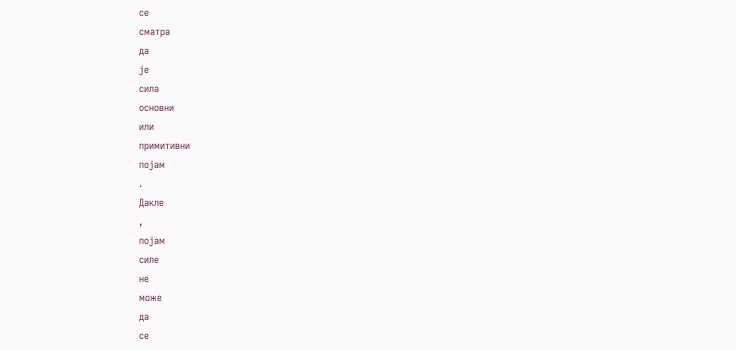се
сматра
да
је
сила
основни
или
примитивни
појам
.
Дакле
,
појам
силе
не
може
да
се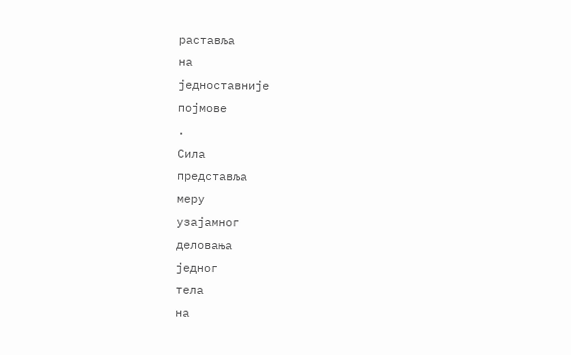раставља
на
једноставније
појмове
.
Сила
представља
меру
узајамног
деловања
једног
тела
на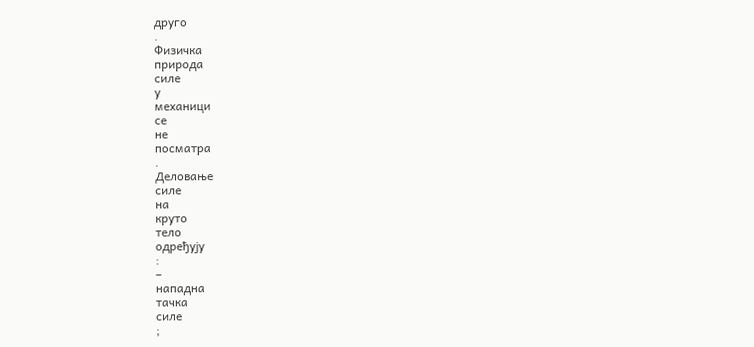друго
.
Физичка
природа
силе
у
механици
се
не
посматра
.
Деловање
силе
на
круто
тело
одређују
:
–
нападна
тачка
силе
;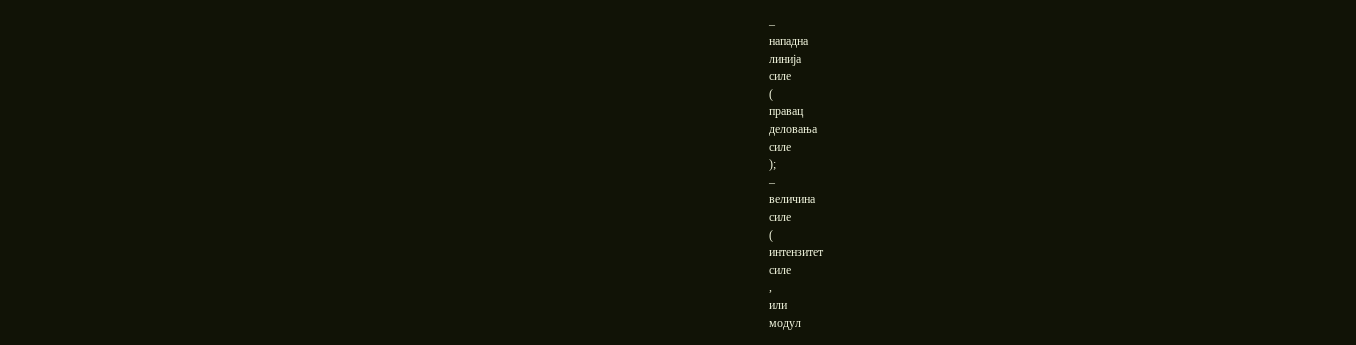–
нападна
линија
силе
(
правац
деловања
силе
);
–
величина
силе
(
интензитет
силе
,
или
модул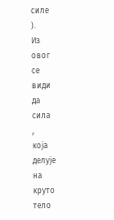силе
).
Из
овог
се
види
да
сила
,
која
делује
на
круто
тело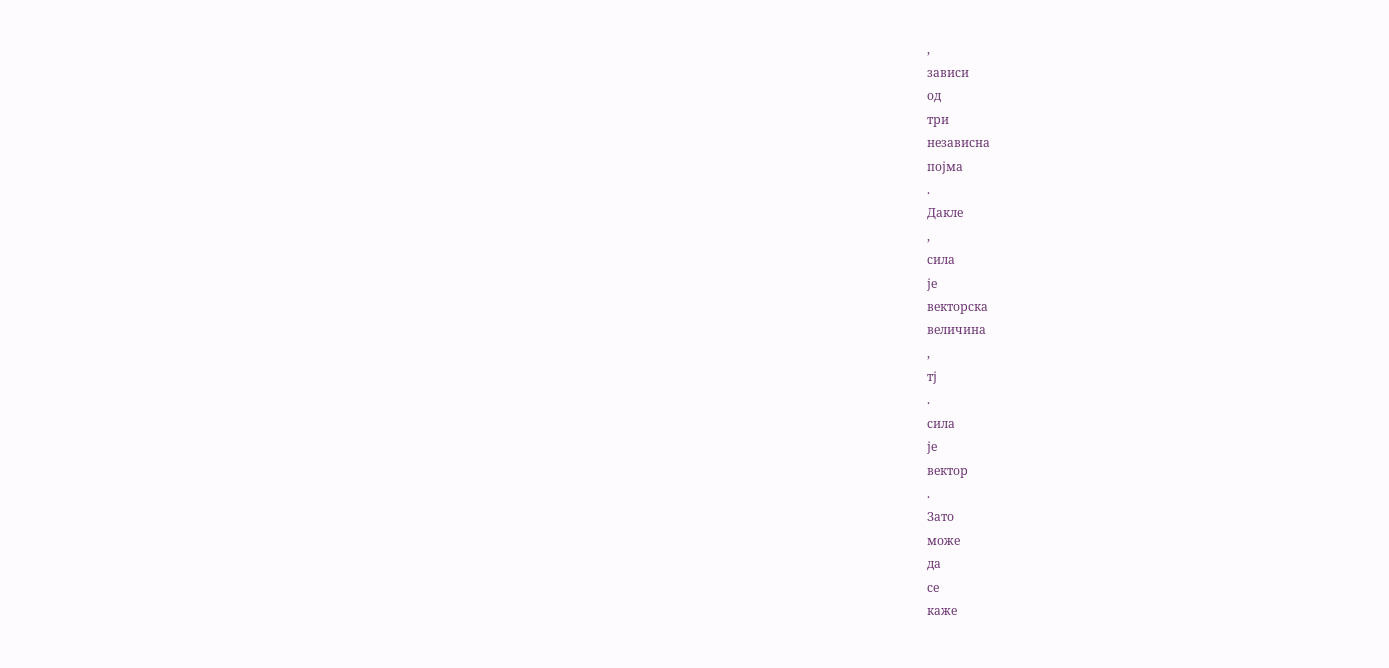,
зависи
од
три
независна
појма
.
Дакле
,
сила
је
векторска
величина
,
тј
.
сила
је
вектор
.
Зато
може
да
се
каже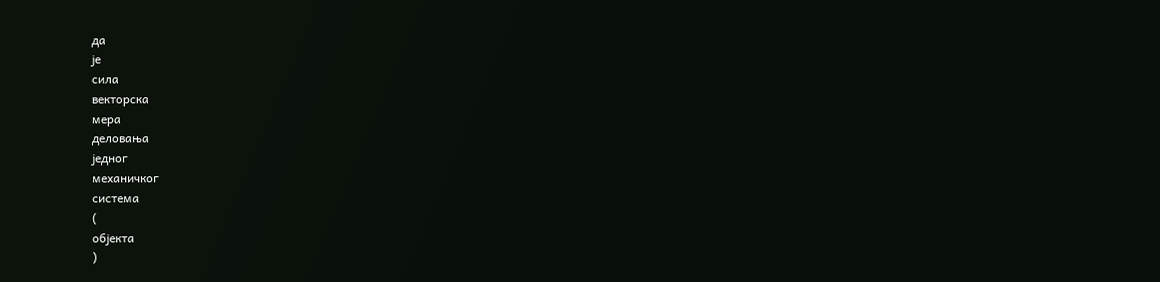да
је
сила
векторска
мера
деловања
једног
механичког
система
(
објекта
)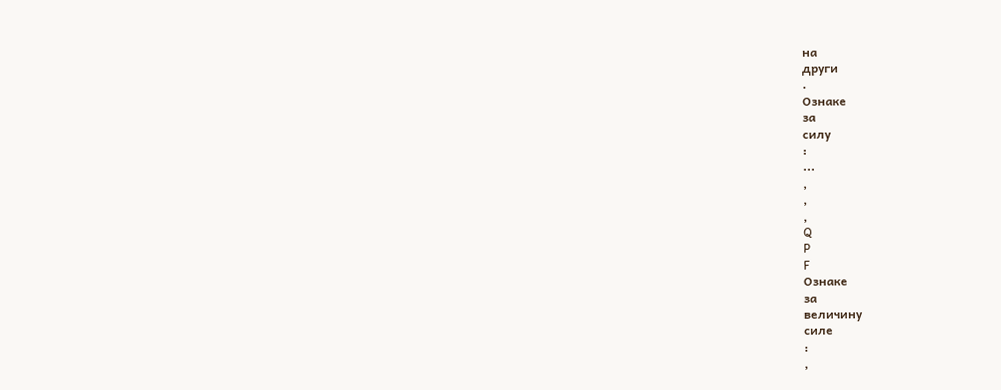на
други
.
Ознаке
за
силу
:
...
,
,
,
Q
P
F
Ознаке
за
величину
силе
:
,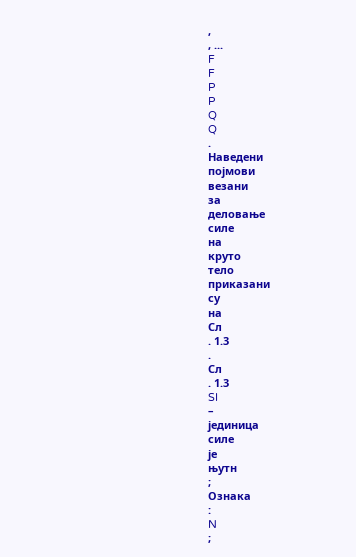,
, ...
F
F
P
P
Q
Q
.
Наведени
појмови
везани
за
деловање
силе
на
круто
тело
приказани
су
на
Сл
. 1.3
.
Сл
. 1.3
SI
–
јединица
силе
је
њутн
;
Ознака
:
N
;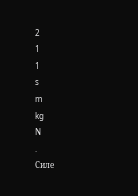2
1
1
s
m
kg
N
.
Силе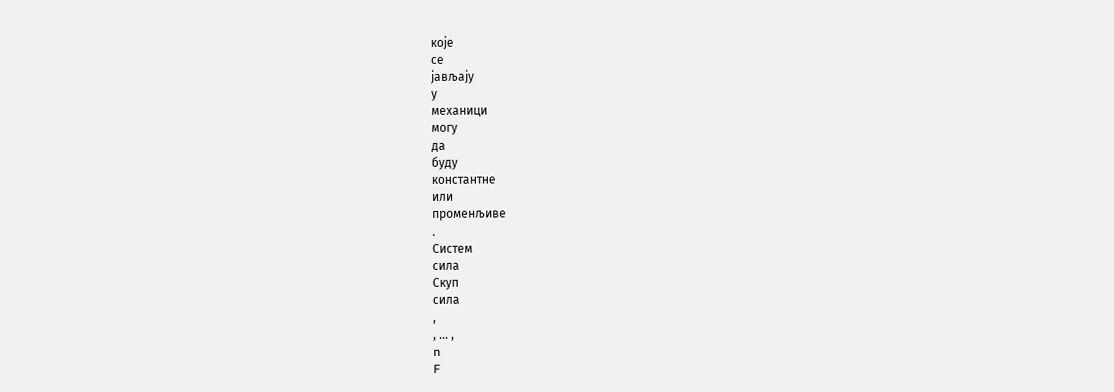које
се
јављају
у
механици
могу
да
буду
константне
или
променљиве
.
Систем
сила
Скуп
сила
,
, ... ,
n
F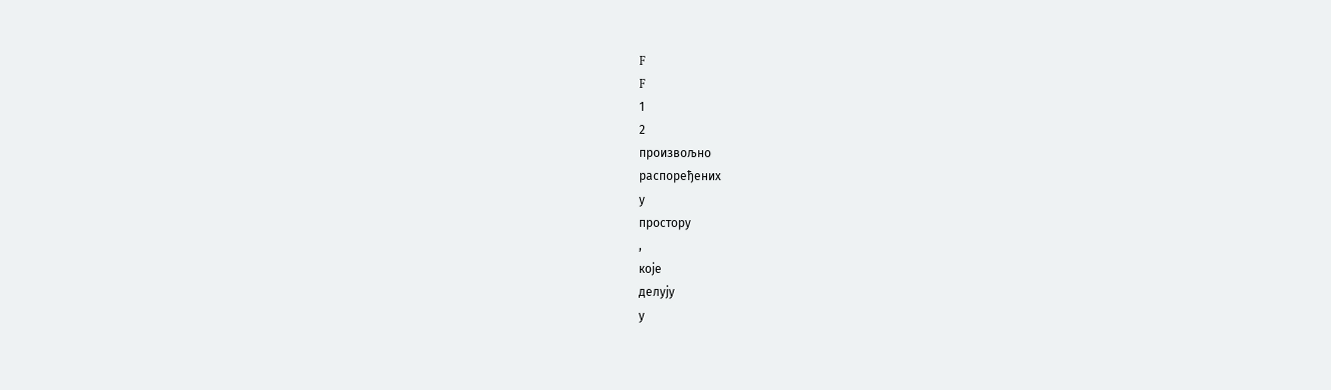F
F
1
2
произвољно
распоређених
у
простору
,
које
делују
у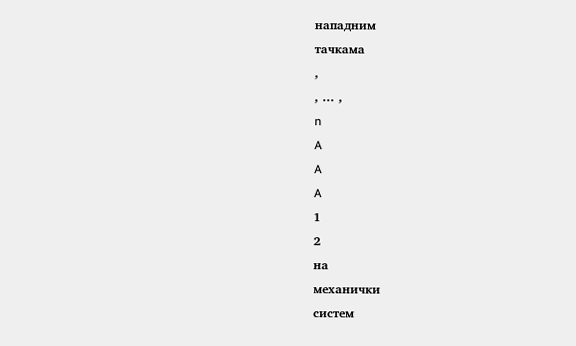нападним
тачкама
,
, ... ,
n
A
A
A
1
2
на
механички
систем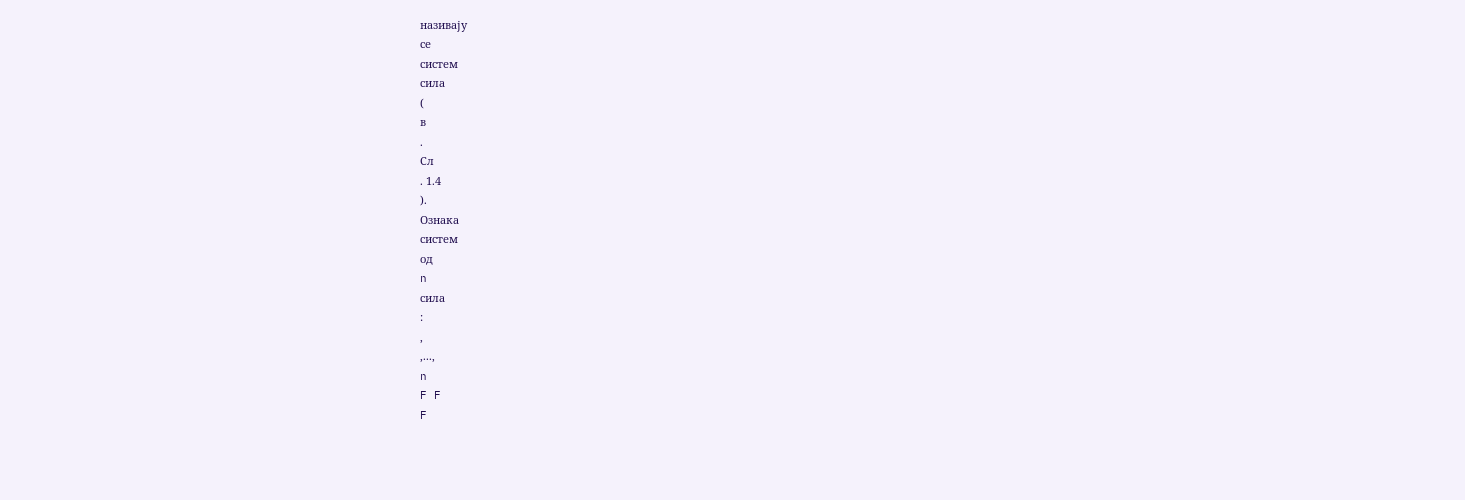називају
се
систем
сила
(
в
.
Сл
. 1.4
).
Ознака
систем
од
n
сила
:
,
,...,
n
F F
F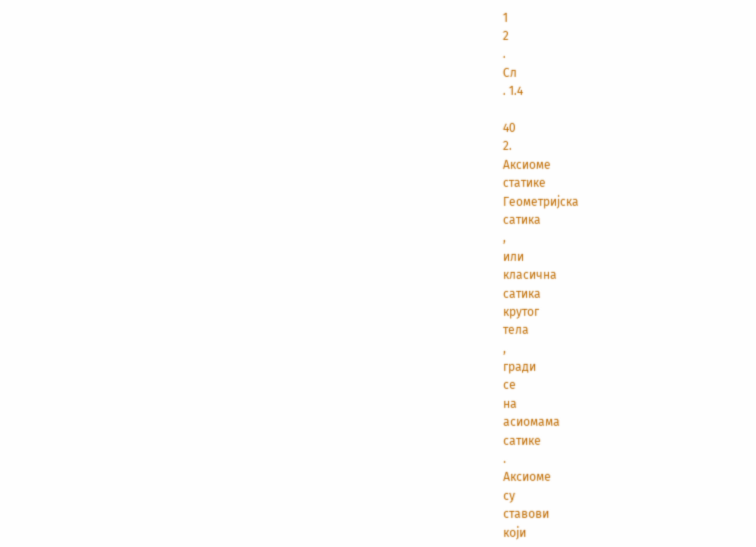1
2
.
Сл
. 1.4

40
2.
Аксиоме
статике
Геометријска
сатика
,
или
класична
сатика
крутог
тела
,
гради
се
на
асиомама
сатике
.
Аксиоме
су
ставови
који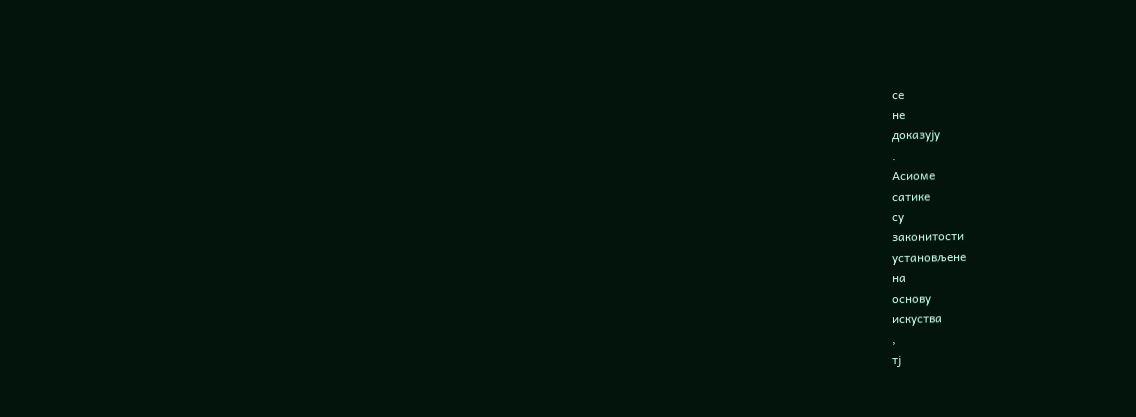се
не
доказују
.
Асиоме
сатике
су
законитости
установљене
на
основу
искуства
,
тј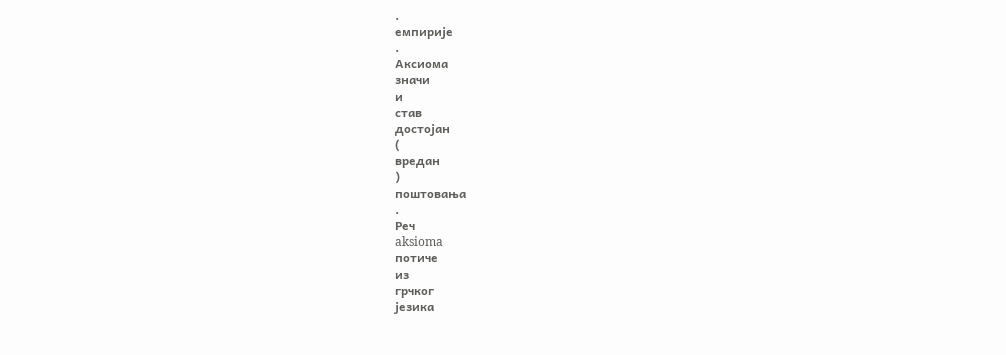.
емпирије
.
Аксиома
значи
и
став
достојан
(
вредан
)
поштовања
.
Реч
aksioma
потиче
из
грчког
језика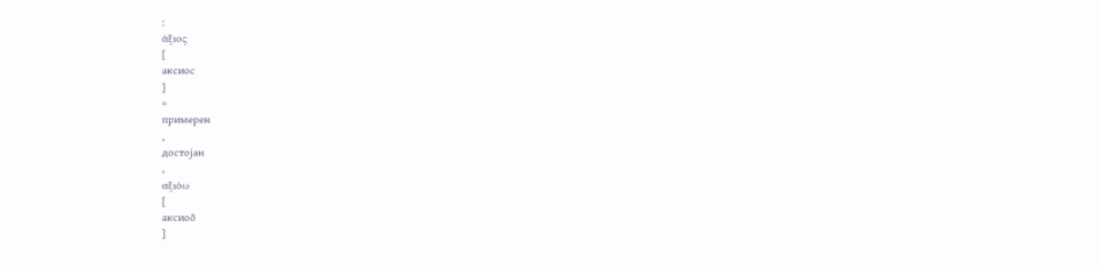:
άξιος
[
аксиос
]
=
примерен
,
достојан
,
αξιόω
[
аксиоō
]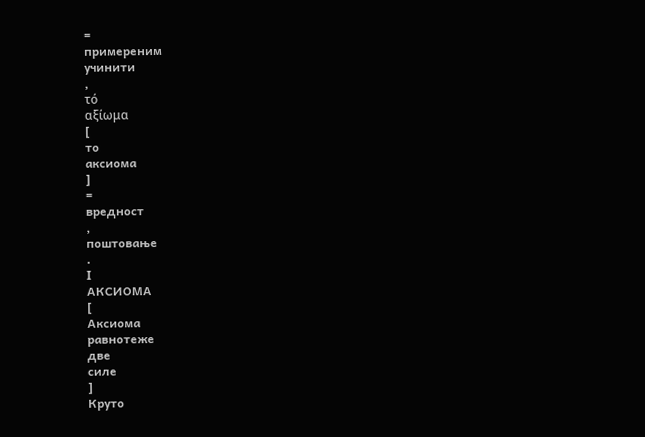=
примереним
учинити
,
τό
αξίωμα
[
то
аксиома
]
=
вредност
,
поштовање
.
I
АКСИОМА
[
Аксиома
равнотеже
две
силе
]
Круто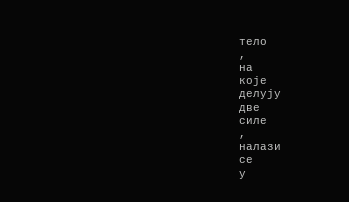тело
,
на
које
делују
две
силе
,
налази
се
у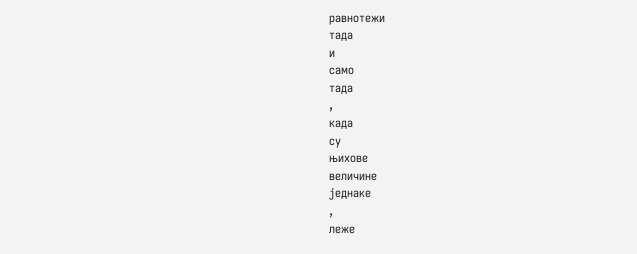равнотежи
тада
и
само
тада
,
када
су
њихове
величине
једнаке
,
леже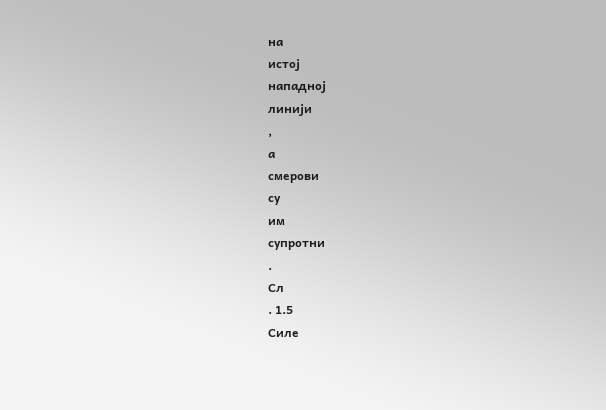на
истој
нападној
линији
,
а
смерови
су
им
супротни
.
Сл
. 1.5
Силе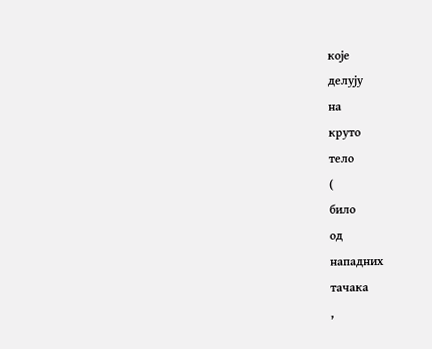које
делују
на
круто
тело
(
било
од
нападних
тачака
,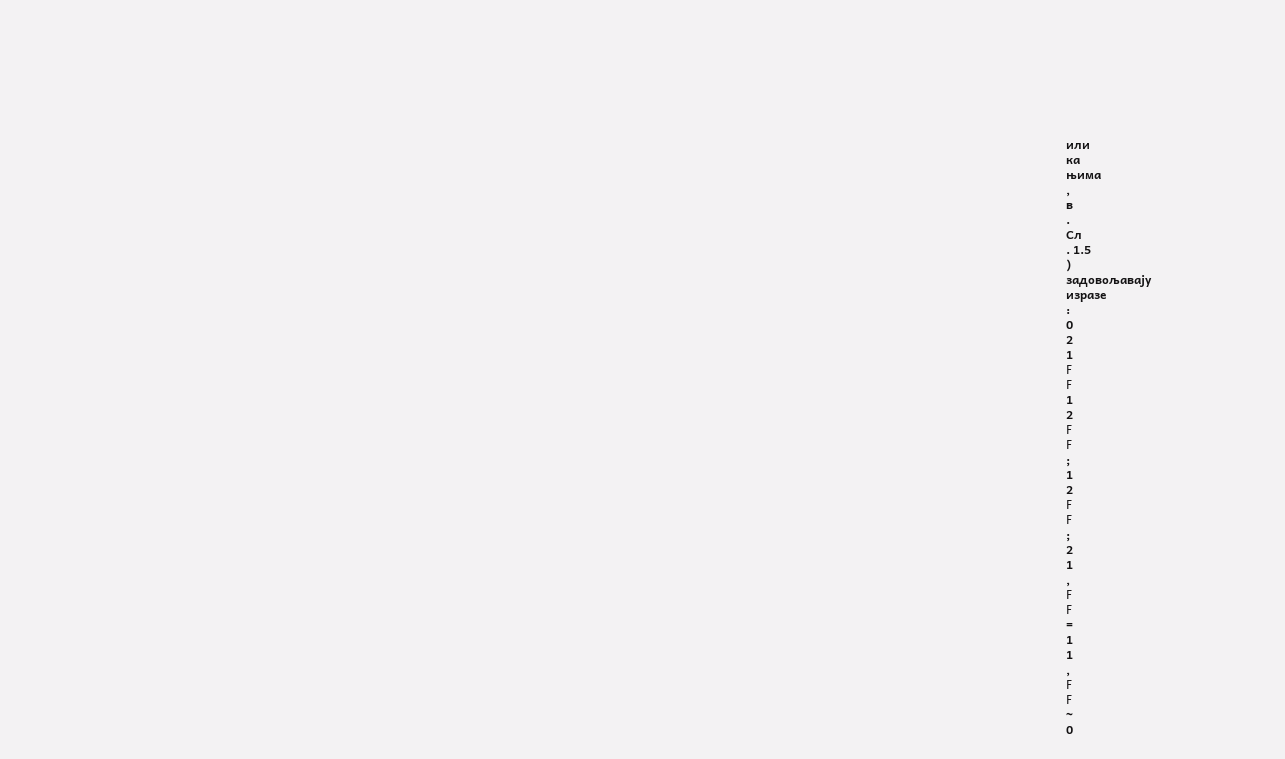или
ка
њима
,
в
.
Сл
. 1.5
)
задовољавају
изразе
:
0
2
1
F
F
1
2
F
F
;
1
2
F
F
;
2
1
,
F
F
=
1
1
,
F
F
~
0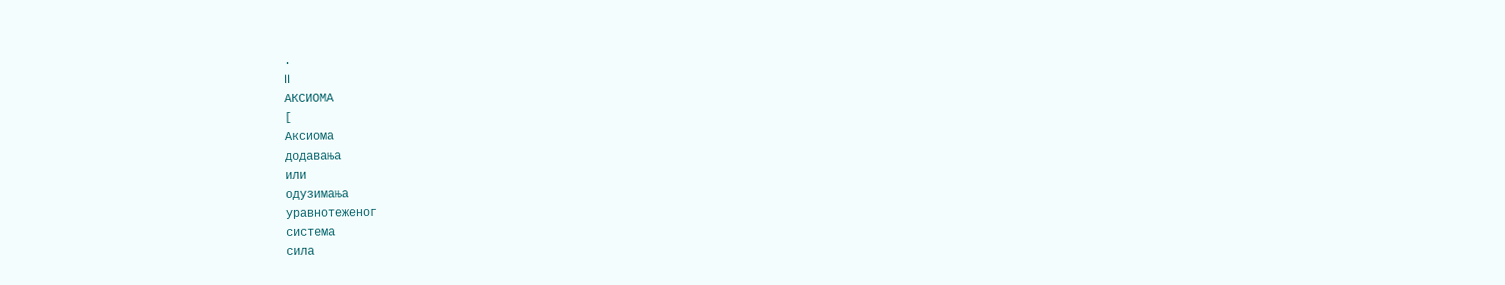.
II
АКСИОМА
[
Аксиома
додавања
или
одузимања
уравнотеженог
система
сила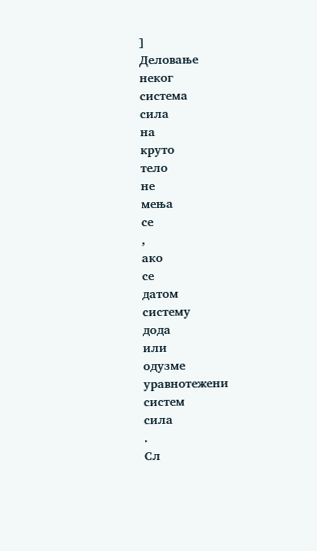]
Деловање
неког
система
сила
на
круто
тело
не
мења
се
,
ако
се
датом
систему
дода
или
одузме
уравнотежени
систем
сила
.
Сл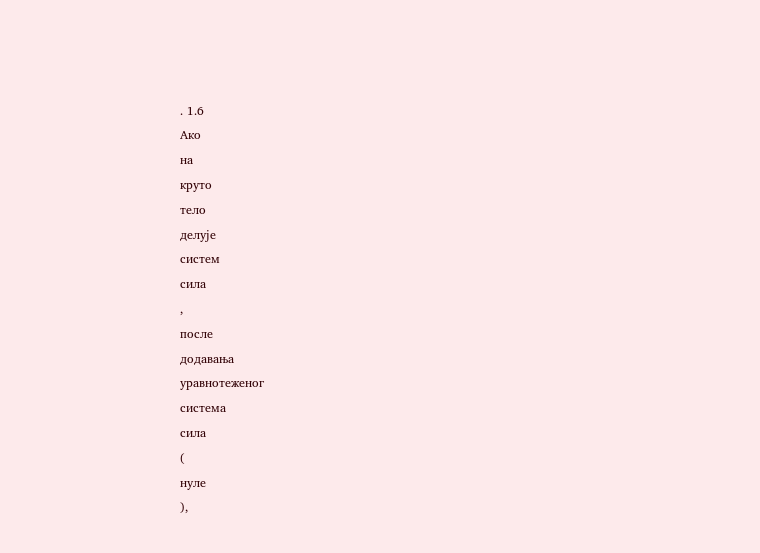. 1.6
Ако
на
круто
тело
делује
систем
сила
,
после
додавања
уравнотеженог
система
сила
(
нуле
),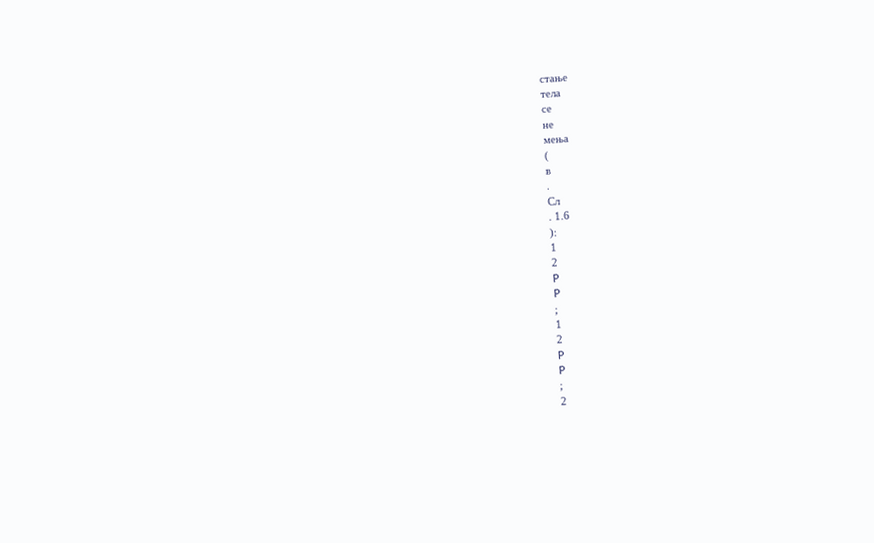стање
тела
се
не
мења
(
в
.
Сл
. 1.6
):
1
2
P
P
;
1
2
P
P
;
2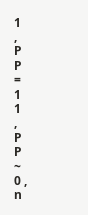1
,
P
P
=
1
1
,
P
P
~
0 ,
n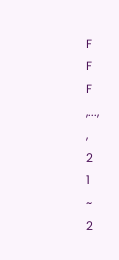F
F
F
,...,
,
2
1
~
2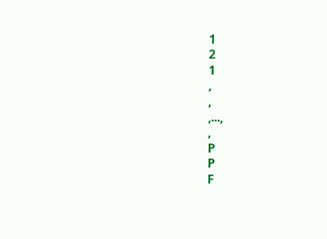1
2
1
,
,
,...,
,
P
P
F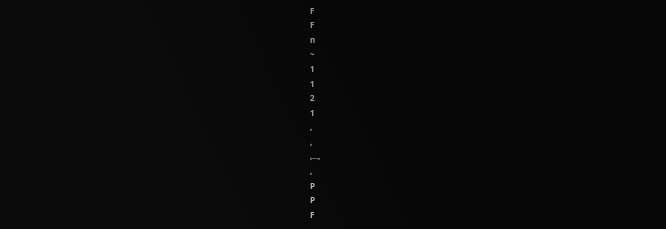F
F
n
~
1
1
2
1
,
,
,...,
,
P
P
F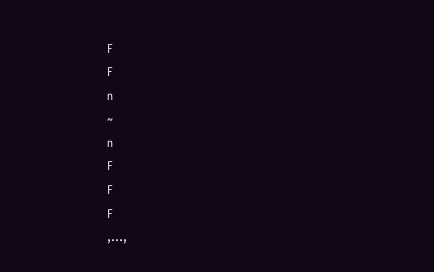F
F
n
~
n
F
F
F
,...,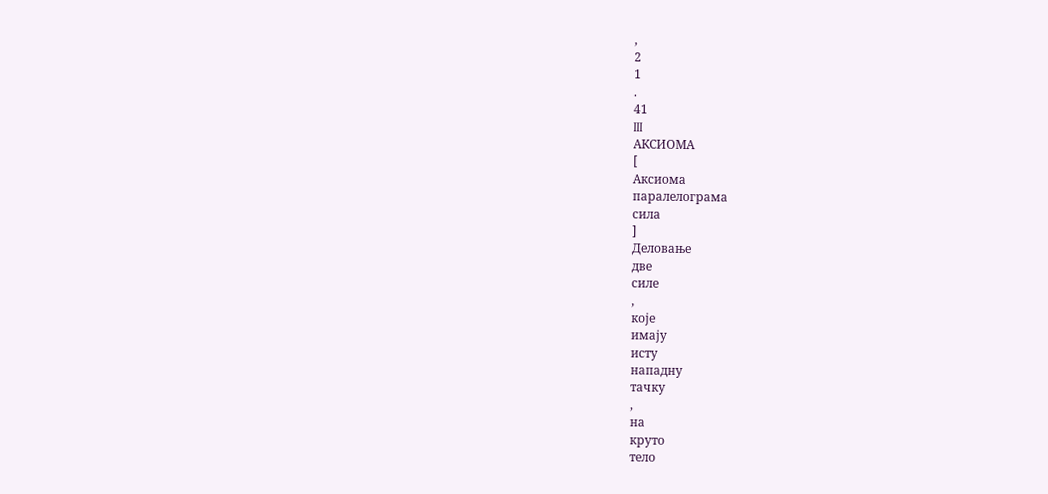,
2
1
.
41
III
АКСИОМА
[
Аксиома
паралелограма
сила
]
Деловање
две
силе
,
које
имају
исту
нападну
тачку
,
на
круто
тело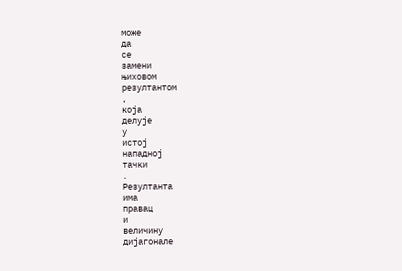може
да
се
замени
њиховом
резултантом
,
која
делује
у
истој
нападној
тачки
.
Резултанта
има
правац
и
величину
дијагонале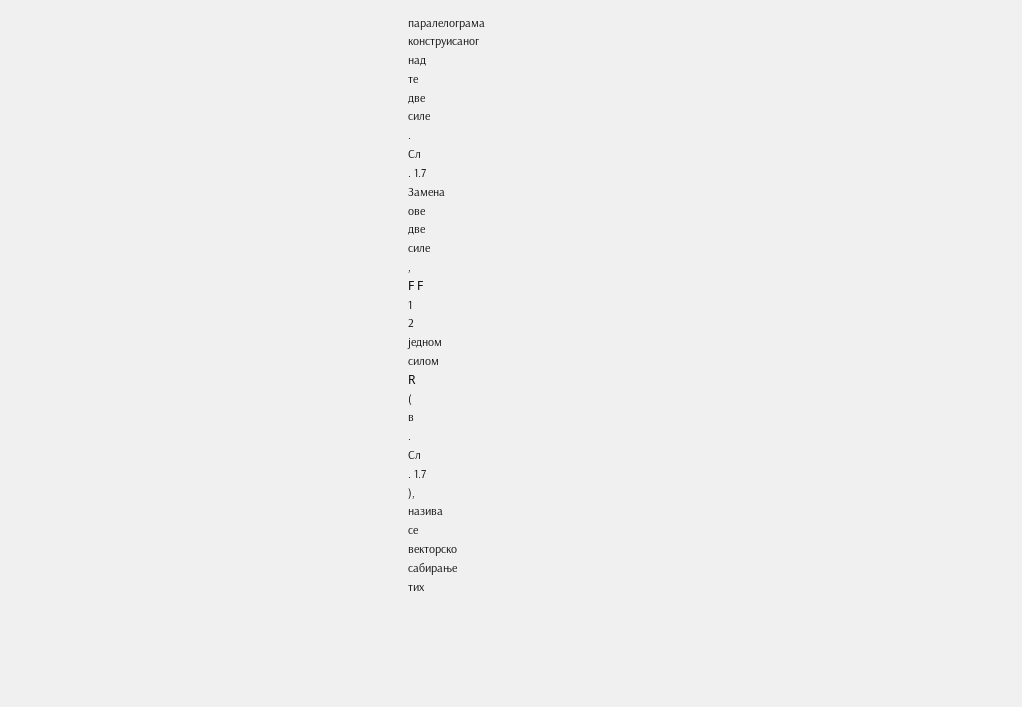паралелограма
конструисаног
над
те
две
силе
.
Сл
. 1.7
Замена
ове
две
силе
,
F F
1
2
једном
силом
R
(
в
.
Сл
. 1.7
),
назива
се
векторско
сабирање
тих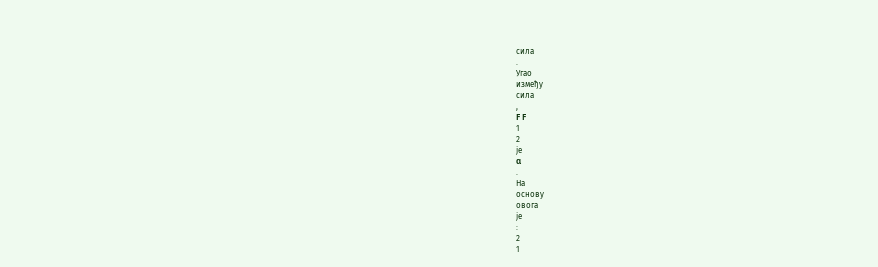сила
.
Угао
између
сила
,
F F
1
2
је
α
.
На
основу
овога
је
:
2
1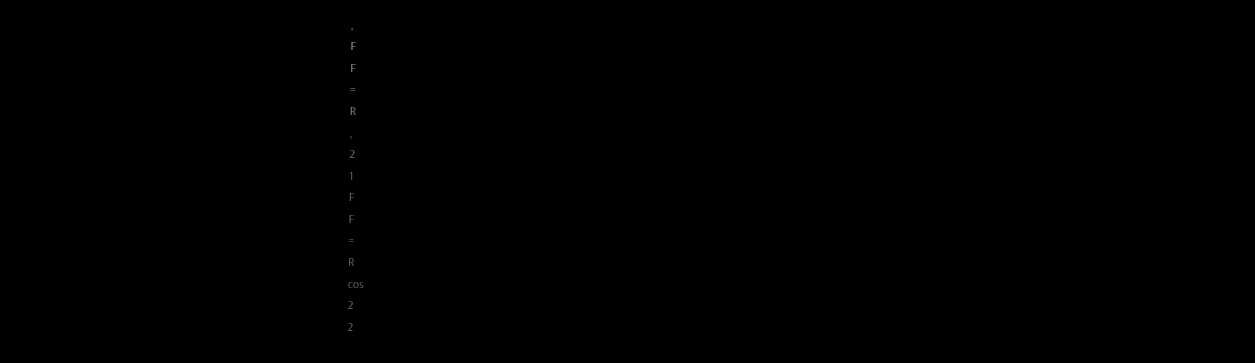,
F
F
=
R
,
2
1
F
F
=
R
cos
2
2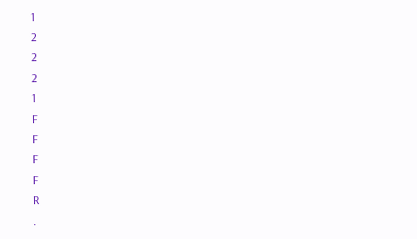1
2
2
2
1
F
F
F
F
R
.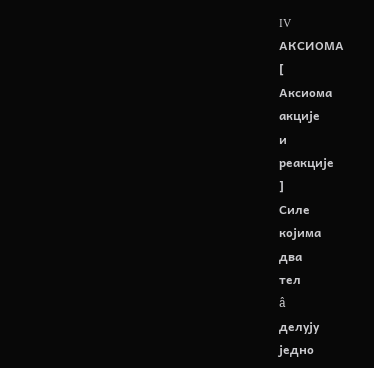IV
АКСИОМА
[
Аксиома
акције
и
реакције
]
Силе
којима
два
тел
â
делују
једно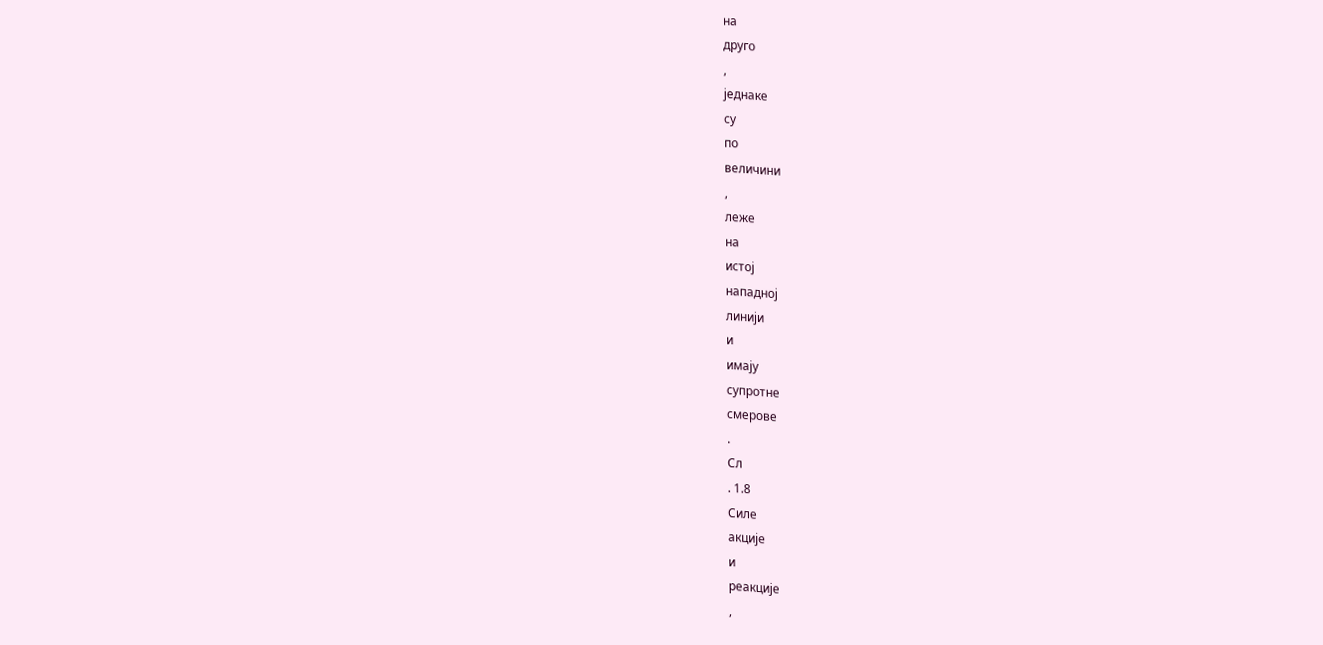на
друго
,
једнаке
су
по
величини
,
леже
на
истој
нападној
линији
и
имају
супротне
смерове
.
Сл
. 1.8
Силе
акције
и
реакције
,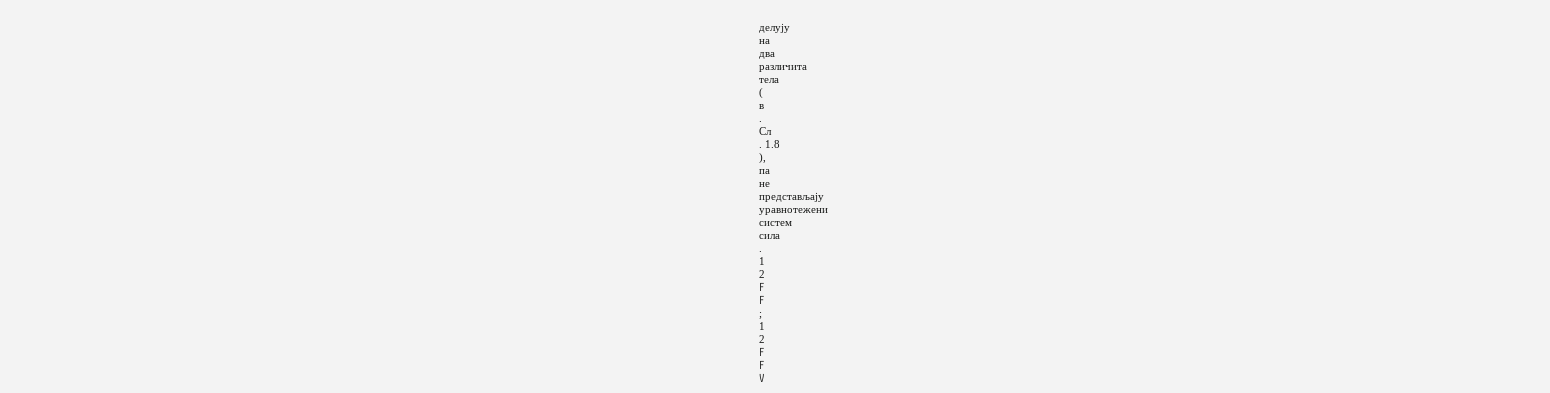делују
на
два
различита
тела
(
в
.
Сл
. 1.8
),
па
не
представљају
уравнотежени
систем
сила
.
1
2
F
F
;
1
2
F
F
V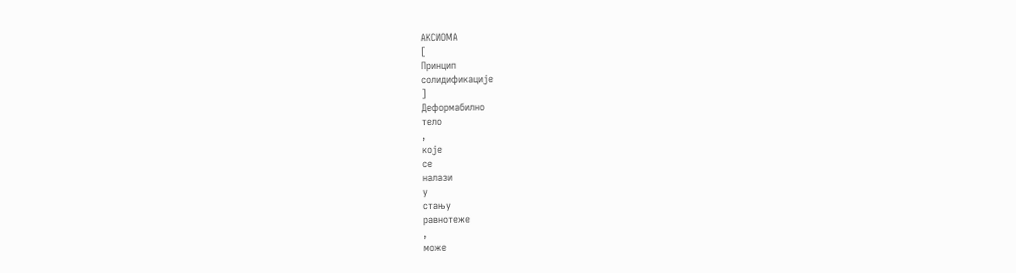АКСИОМА
[
Принцип
солидификације
]
Деформабилно
тело
,
које
се
налази
у
стању
равнотеже
,
може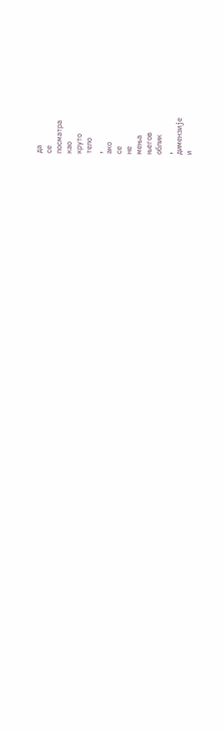да
се
посматра
као
круто
тело
,
ако
се
не
мења
његов
облик
,
димензије
и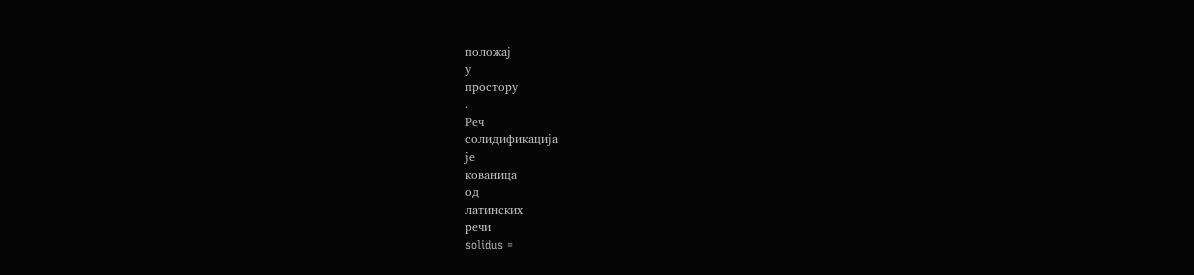положај
у
простору
.
Реч
солидификација
је
кованица
од
латинских
речи
solidus =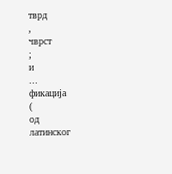тврд
,
чврст
;
и
...
фикација
(
од
латинског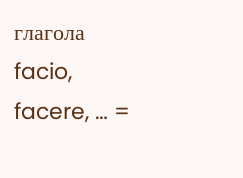глагола
facio, facere, … =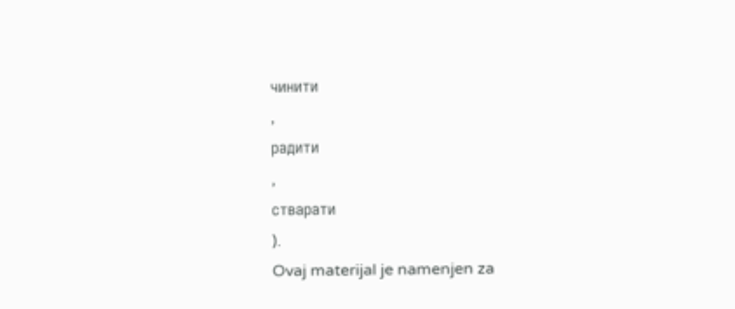чинити
,
радити
,
стварати
).
Ovaj materijal je namenjen za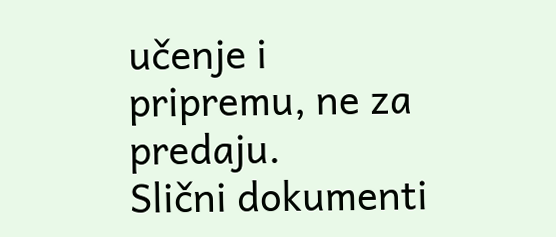učenje i pripremu, ne za predaju.
Slični dokumenti